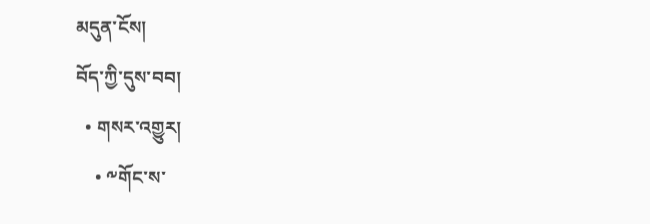མདུན་ངོས།
བོད་ཀྱི་དུས་བབ།
  • གསར་འགྱུར།
    • ༸གོང་ས་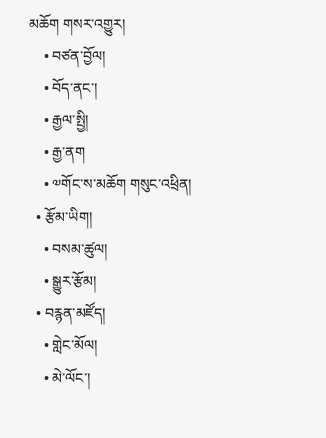མཆོག གསར་འགྱུར།
    • བཙན་བྱོལ།
    • བོད་ནང་།
    • རྒྱལ་སྤྱི།
    • རྒྱ་ནག
    • ༧གོང་ས་མཆོག གསུང་འཕྲིན།
  • རྩོམ་ཡིག།
    • བསམ་ཚུལ།
    • སྒྱུར་རྩོམ།
  • བརྙན་མཛོད།
    • གླེང་མོལ།
    • མེ་ལོང་།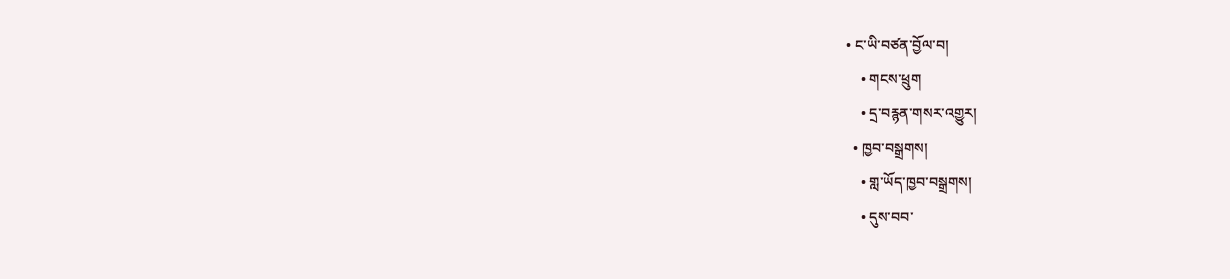• ང་ཡི་བཙན་བྱོལ་བ།
    • གངས་ཕྲུག
    • དྲ་བརྙན་གསར་འགྱུར།
  • ཁྱབ་བསྒྲགས།
    • གླ་ཡོད་ཁྱབ་བསྒྲགས།
    • དུས་བབ་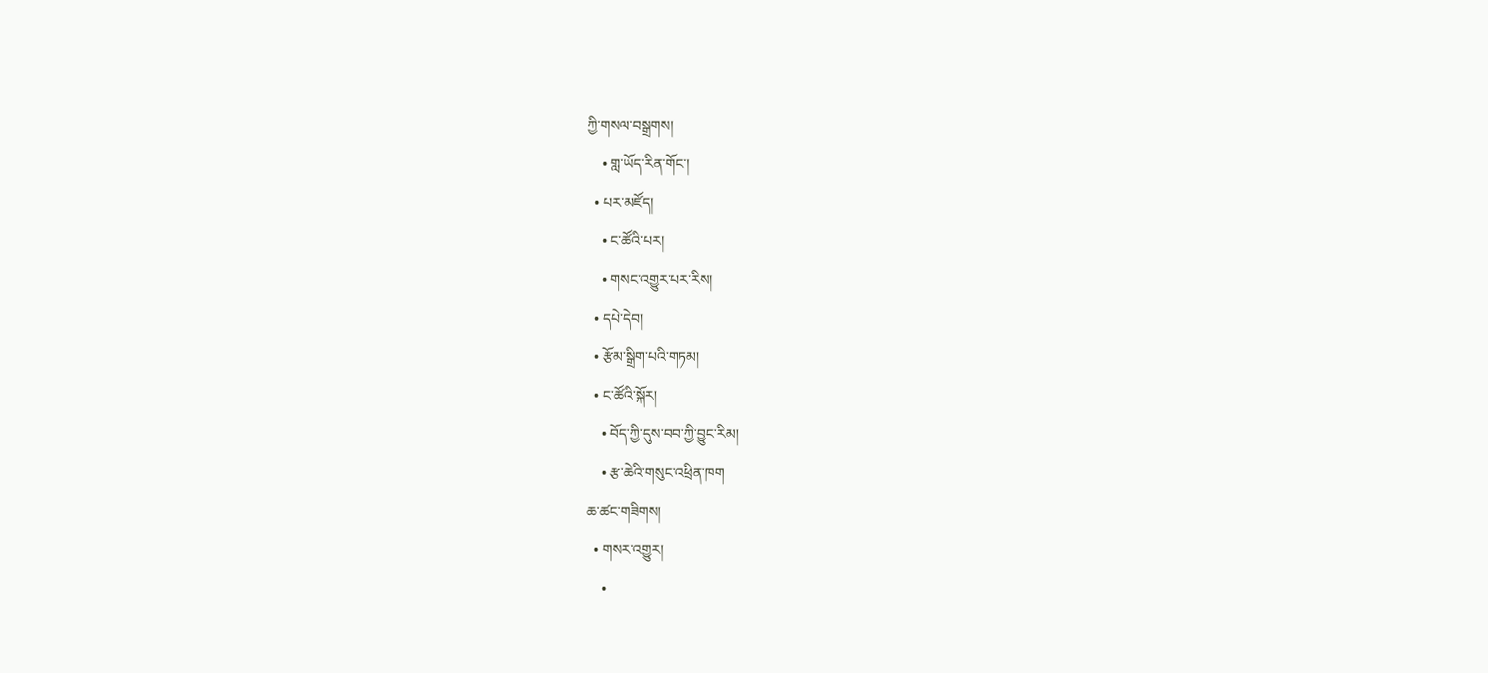ཀྱི་གསལ་བསྒྲགས།
    • གླ་ཡོད་རིན་གོང་།
  • པར་མཛོད།
    • ང་ཚོའི་པར།
    • གསང་འགྱུར་པར་རིས།
  • དཔེ་དེབ།
  • རྩོམ་སྒྲིག་པའི་གཏམ།
  • ང་ཚོའི་སྐོར།
    • བོད་ཀྱི་དུས་བབ་ཀྱི་བྱུང་རིམ།
    • རྩ་ཆེའི་གསུང་འཕྲིན་ཁག
ཆ་ཚང་གཟིགས།
  • གསར་འགྱུར།
    •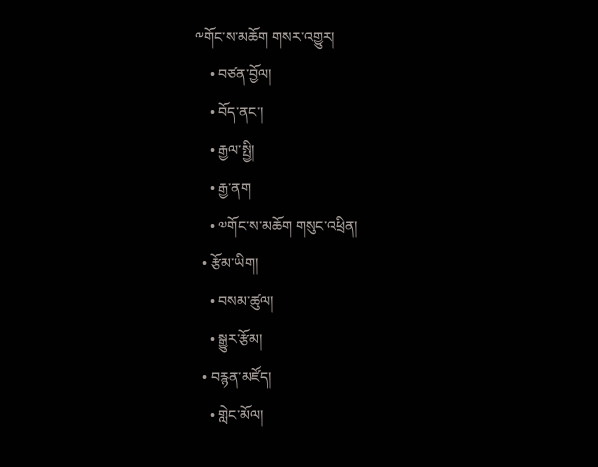༸གོང་ས་མཆོག གསར་འགྱུར།
    • བཙན་བྱོལ།
    • བོད་ནང་།
    • རྒྱལ་སྤྱི།
    • རྒྱ་ནག
    • ༧གོང་ས་མཆོག གསུང་འཕྲིན།
  • རྩོམ་ཡིག།
    • བསམ་ཚུལ།
    • སྒྱུར་རྩོམ།
  • བརྙན་མཛོད།
    • གླེང་མོལ།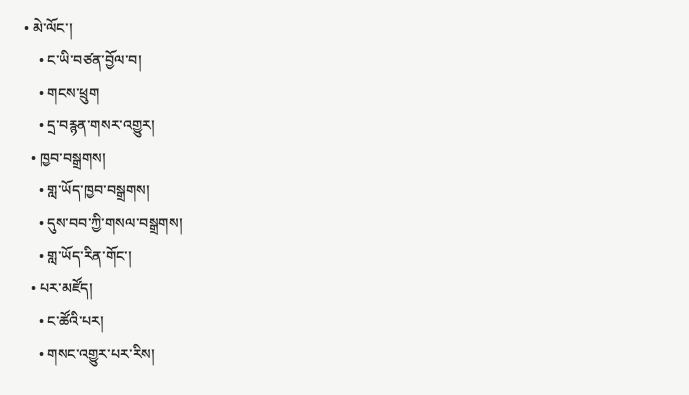• མེ་ལོང་།
    • ང་ཡི་བཙན་བྱོལ་བ།
    • གངས་ཕྲུག
    • དྲ་བརྙན་གསར་འགྱུར།
  • ཁྱབ་བསྒྲགས།
    • གླ་ཡོད་ཁྱབ་བསྒྲགས།
    • དུས་བབ་ཀྱི་གསལ་བསྒྲགས།
    • གླ་ཡོད་རིན་གོང་།
  • པར་མཛོད།
    • ང་ཚོའི་པར།
    • གསང་འགྱུར་པར་རིས།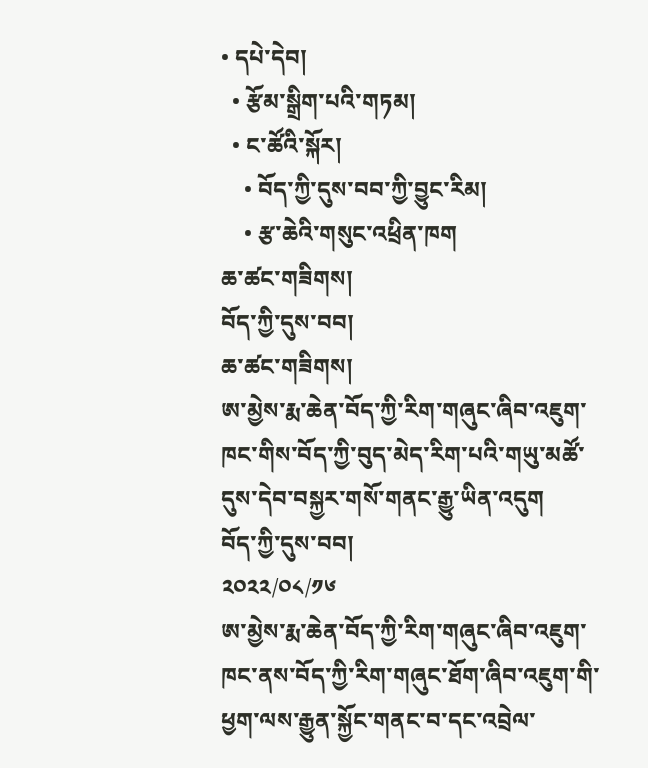• དཔེ་དེབ།
  • རྩོམ་སྒྲིག་པའི་གཏམ།
  • ང་ཚོའི་སྐོར།
    • བོད་ཀྱི་དུས་བབ་ཀྱི་བྱུང་རིམ།
    • རྩ་ཆེའི་གསུང་འཕྲིན་ཁག
ཆ་ཚང་གཟིགས།
བོད་ཀྱི་དུས་བབ།
ཆ་ཚང་གཟིགས།
ཨ་མྱེས་རྨ་ཆེན་བོད་ཀྱི་རིག་གཞུང་ཞིབ་འཇུག་ཁང་གིས་བོད་ཀྱི་བུད་མེད་རིག་པའི་གཡུ་མཚོ་དུས་དེབ་བསྐྱར་གསོ་གནང་རྒྱུ་ཡིན་འདུག
བོད་ཀྱི་དུས་བབ།
༢༠༢༢/༠༨/༡༦
ཨ་མྱེས་རྨ་ཆེན་བོད་ཀྱི་རིག་གཞུང་ཞིབ་འཇུག་ཁང་ནས་བོད་ཀྱི་རིག་གཞུང་ཐོག་ཞིབ་འཇུག་གི་ཕྱག་ལས་རྒྱུན་སྐྱོང་གནང་བ་དང་འབྲེལ་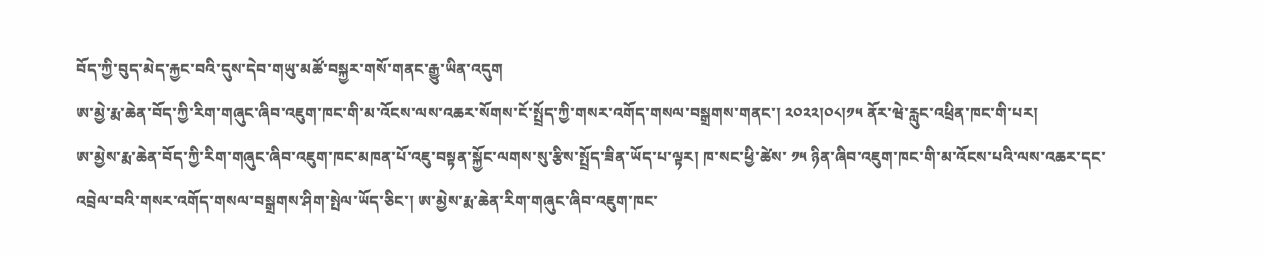བོད་ཀྱི་བུད་མེད་རྐྱང་བའི་དུས་དེབ་གཡུ་མཚོ་བསྐྱར་གསོ་གནང་རྒྱུ་ཡིན་འདུག
ཨ་མྱེ་རྨ་ཆེན་བོད་ཀྱི་རིག་གཞུང་ཞིབ་འཇུག་ཁང་གི་མ་འོངས་ལས་འཆར་སོགས་ངོ་སྤྲོད་ཀྱི་གསར་འགོད་གསལ་བསྒྲགས་གནང་། ༢༠༢༢།༠༨།༡༥ ནོར་ཝེ་རླུང་འཕྲིན་ཁང་གི་པར།
ཨ་མྱེས་རྨ་ཆེན་བོད་ཀྱི་རིག་གཞུང་ཞིབ་འཇུག་ཁང་མཁན་པོ་འཇུ་བསྟན་སྐྱོང་ལགས་སུ་རྩིས་སྤྲོད་ཟིན་ཡོད་པ་ལྟར། ཁ་སང་ཕྱི་ཚེས་ ༡༥ ཉིན་ཞིབ་འཇུག་ཁང་གི་མ་འོངས་པའི་ལས་འཆར་དང་འབྲེལ་བའི་གསར་འགོད་གསལ་བསྒྲགས་ཤིག་སྤེལ་ཡོད་ཅིང་། ཨ་མྱེས་རྨ་ཆེན་རིག་གཞུང་ཞིབ་འཇུག་ཁང་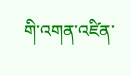གི་འགན་འཛིན་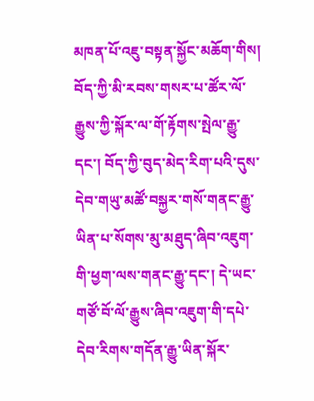མཁན་པོ་འཇུ་བསྟན་སྐྱོང་མཆོག་གིས། བོད་ཀྱི་མི་རབས་གསར་པ་ཚོར་ལོ་རྒྱུས་ཀྱི་སྐོར་ལ་གོ་རྟོགས་སྤེལ་རྒྱུ་དང་། བོད་ཀྱི་བུད་མེད་རིག་པའི་དུས་དེབ་གཡུ་མཚོ་བསྐྱར་གསོ་གནང་རྒྱུ་ཡིན་པ་སོགས་མུ་མཐུད་ཞིབ་འཇུག་གི་ཕྱག་ལས་གནང་རྒྱུ་དང་། དེ་ཡང་གཙོ་བོ་ལོ་རྒྱུས་ཞིབ་འཇུག་གི་དཔེ་དེབ་རིགས་གདོན་རྒྱུ་ཡིན་སྐོར་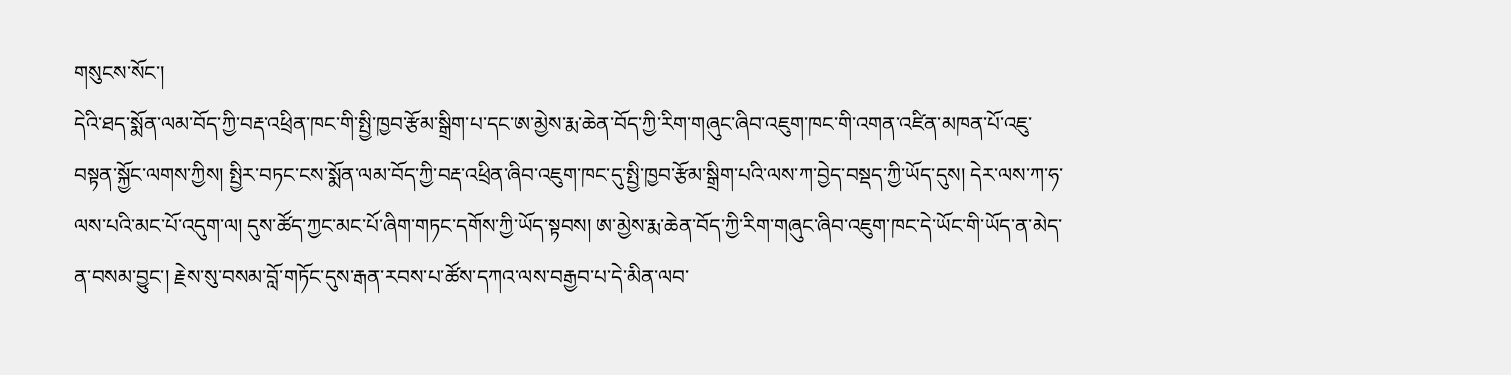གསུངས་སོང་།
དེའི་ཐད་སྨོན་ལམ་བོད་ཀྱི་བརྡ་འཕྲིན་ཁང་གི་སྤྱི་ཁྱབ་རྩོམ་སྒྲིག་པ་དང་ཨ་མྱེས་རྨ་ཆེན་བོད་ཀྱི་རིག་གཞུང་ཞིབ་འཇུག་ཁང་གི་འགན་འཛིན་མཁན་པོ་འཇུ་བསྟན་སྐྱོང་ལགས་ཀྱིས། སྤྱིར་བཏང་ངས་སྨོན་ལམ་བོད་ཀྱི་བརྡ་འཕྲིན་ཞིབ་འཇུག་ཁང་དུ་སྤྱི་ཁྱབ་རྩོམ་སྒྲིག་པའི་ལས་ཀ་བྱེད་བསྡད་ཀྱི་ཡོད་དུས། དེར་ལས་ཀ་ཧ་ལས་པའི་མང་པོ་འདུག་ལ། དུས་ཚོད་ཀྱང་མང་པོ་ཞིག་གཏང་དགོས་ཀྱི་ཡོད་སྟབས། ཨ་མྱེས་རྨ་ཆེན་བོད་ཀྱི་རིག་གཞུང་ཞིབ་འཇུག་ཁང་དེ་ཡོང་གི་ཡོད་ན་མེད་ན་བསམ་བྱུང་། རྗེས་སུ་བསམ་བློ་གཏོང་དུས་རྒན་རབས་པ་ཚོས་དཀའ་ལས་བརྒྱབ་པ་དེ་མིན་ལབ་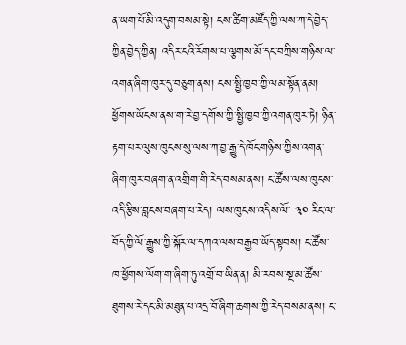ན་ཡག་པོ་མི་འདུག་བསམ་སྟེ། ངས་ཚིག་མཛོད་ཀྱི་ལས་ཀ་དེ་བྱེད་ཀྱིན་བྱེད་ཀྱིན། འདིར་ངའི་རོགས་པ་ལྕགས་མོ་དང་བཀྲིས་གཉིས་ལ་འགན་ཞིག་ཁུར་དུ་བཅུག་ནས། ངས་སྤྱི་ཁྱབ་ཀྱི་ལམ་སྟོན་ནམ། ཕྱོགས་ཡོངས་ནས་ག་རེ་བྱ་དགོས་ཀྱི་སྤྱི་ཁྱབ་ཀྱི་འགན་ཁུར་ཏེ། ཉིན་རྟག་པར་ལུས་ཁུངས་སུ་ལས་ཀ་བྱ་རྒྱུ་དེ་ཁོང་གཉིས་ཀྱིས་འགན་ཞིག་ཁུར་བཞག་ན་འགྲིག་གི་རེད་བསམ་ནས། ང་ཚོས་ལས་ཁུངས་འདི་རྩིས་བླངས་བཞག་པ་རེད། ལས་ཁུངས་འདིས་ལོ་ ༣༠ རིང་ལ་བོད་ཀྱི་ལོ་རྒྱུས་ཀྱི་སྐོར་ལ་དཀའ་ལས་བརྒྱབ་ཡོད་སྟབས། ང་ཚོས་ཁ་ཕྱོགས་ལོག་ག་ཞིག་ཏུ་འགྲོ་བ་ཡིན་ན། མི་རབས་སྔ་མ་ཚོས་ཐུགས་རེ་དང་མི་མཐུན་པ་འདྲ་བོ་ཞིག་ཆགས་ཀྱི་རེད་བསམ་ནས། ང་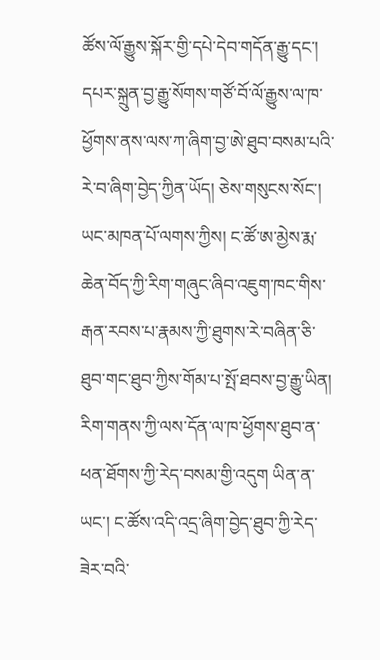ཚོས་ལོ་རྒྱུས་སྐོར་གྱི་དཔེ་དེབ་གདོན་རྒྱུ་དང་། དཔར་སྐྲུན་བྱ་རྒྱུ་སོགས་གཙོ་བོ་ལོ་རྒྱུས་ལ་ཁ་ཕྱོགས་ནས་ལས་ཀ་ཞིག་བྱ་ཨེ་ཐུབ་བསམ་པའི་རེ་བ་ཞིག་བྱེད་ཀྱིན་ཡོད། ཅེས་གསུངས་སོང་།
ཡང་མཁན་པོ་ལགས་ཀྱིས། ང་ཚོ་ཨ་མྱེས་རྨ་ཆེན་བོད་ཀྱི་རིག་གཞུང་ཞིབ་འཇུག་ཁང་གིས་རྒན་རབས་པ་རྣམས་ཀྱི་ཐུགས་རེ་བཞིན་ཅི་ཐུབ་གང་ཐུབ་ཀྱིས་གོམ་པ་སྤོ་ཐབས་བྱ་རྒྱུ་ཡིན། རིག་གནས་ཀྱི་ལས་དོན་ལ་ཁ་ཕྱོགས་ཐུབ་ན་ཕན་ཐོགས་ཀྱི་རེད་བསམ་གྱི་འདུག ཡིན་ན་ཡང་། ང་ཚོས་འདི་འདྲ་ཞིག་བྱེད་ཐུབ་ཀྱི་རེད་ཟེར་བའི་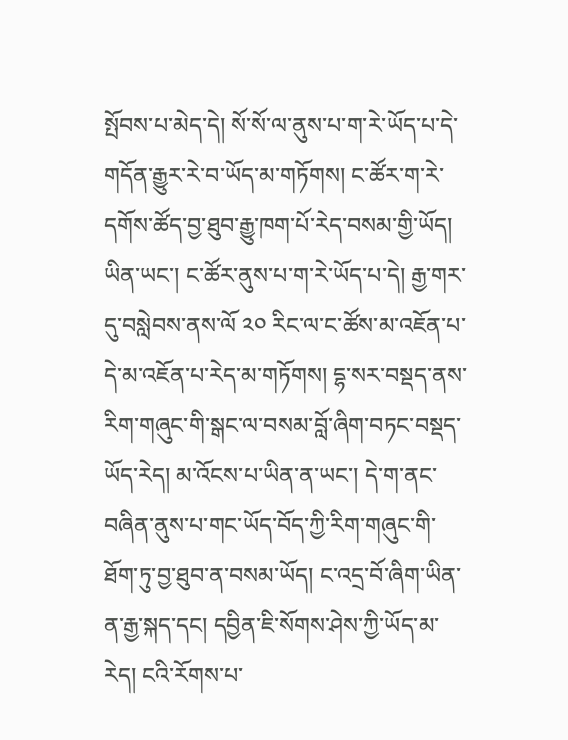སྤོབས་པ་མེད་དེ། སོ་སོ་ལ་ནུས་པ་ག་རེ་ཡོད་པ་དེ་གདོན་རྒྱུར་རེ་བ་ཡོད་མ་གཏོགས། ང་ཚོར་ག་རེ་དགོས་ཚོད་བྱ་ཐུབ་རྒྱུ་ཁག་པོ་རེད་བསམ་གྱི་ཡོད། ཡིན་ཡང་། ང་ཚོར་ནུས་པ་ག་རེ་ཡོད་པ་དེ། རྒྱ་གར་དུ་བསླེབས་ནས་ལོ ༢༠ རིང་ལ་ང་ཚོས་མ་འཇོན་པ་དེ་མ་འཇོན་པ་རེད་མ་གཏོགས། དྷ་སར་བསྡད་ནས་རིག་གཞུང་གི་སྒང་ལ་བསམ་བློ་ཞིག་བཏང་བསྡད་ཡོད་རེད། མ་འོངས་པ་ཡིན་ན་ཡང་། དེ་ག་ནང་བཞིན་ནུས་པ་གང་ཡོད་བོད་ཀྱི་རིག་གཞུང་གི་ཐོག་ཏུ་བྱ་ཐུབ་ན་བསམ་ཡོད། ང་འདྲ་བོ་ཞིག་ཡིན་ན་རྒྱ་སྐད་དང། དབྱིན་ཇི་སོགས་ཤེས་ཀྱི་ཡོད་མ་རེད། ངའི་རོགས་པ་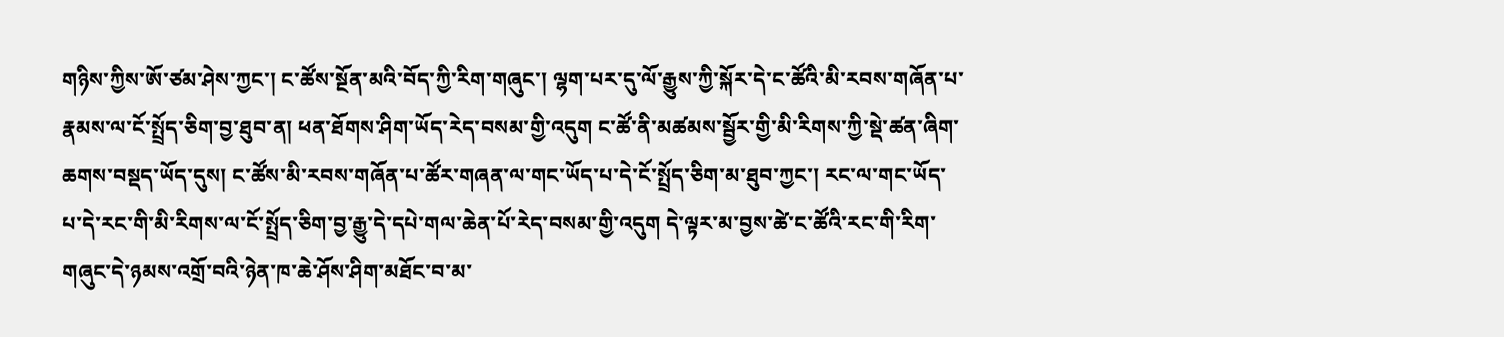གཉིས་ཀྱིས་ཨོ་ཙམ་ཤེས་ཀྱང་། ང་ཚོས་སྔོན་མའི་བོད་ཀྱི་རིག་གཞུང་། ལྷག་པར་དུ་ལོ་རྒྱུས་ཀྱི་སྐོར་དེ་ང་ཚོའི་མི་རབས་གཞོན་པ་རྣམས་ལ་ངོ་སྤྲོད་ཅིག་བྱ་ཐུབ་ན། ཕན་ཐོགས་ཤིག་ཡོད་རེད་བསམ་གྱི་འདུག ང་ཚོ་ནི་མཚམས་སྦྱོར་གྱི་མི་རིགས་ཀྱི་སྡེ་ཚན་ཞིག་ཆགས་བསྡད་ཡོད་དུས། ང་ཚོས་མི་རབས་གཞོན་པ་ཚོར་གཞན་ལ་གང་ཡོད་པ་དེ་ངོ་སྤྲོད་ཅིག་མ་ཐུབ་ཀྱང་། རང་ལ་གང་ཡོད་པ་དེ་རང་གི་མི་རིགས་ལ་ངོ་སྤྲོད་ཅིག་བྱ་རྒྱུ་དེ་དཔེ་གལ་ཆེན་པོ་རེད་བསམ་གྱི་འདུག དེ་ལྟར་མ་བྱས་ཚེ་ང་ཚོའི་རང་གི་རིག་གཞུང་དེ་ཉམས་འགྲོ་བའི་ཉེན་ཁ་ཆེ་ཤོས་ཤིག་མཐོང་བ་མ་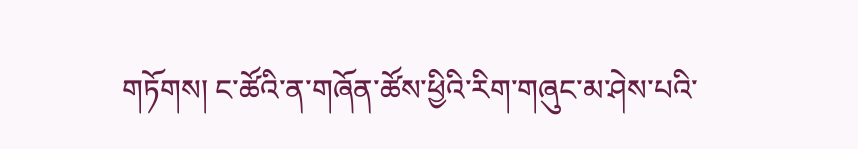གཏོགས། ང་ཚོའི་ན་གཞོན་ཚོས་ཕྱིའི་རིག་གཞུང་མ་ཤེས་པའི་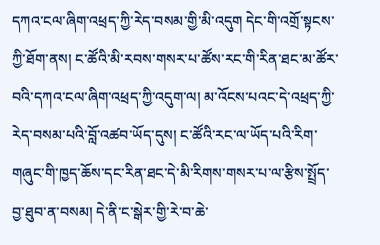དཀའ་ངལ་ཞིག་འཕྲད་ཀྱི་རེད་བསམ་གྱི་མི་འདུག དེང་གི་འགྲོ་སྟངས་ཀྱི་ཐོག་ནས། ང་ཚོའི་མི་རབས་གསར་པ་ཚོས་རང་གི་རིན་ཐང་མ་ཚོར་བའི་དཀའ་ངལ་ཞིག་འཕྲད་ཀྱི་འདུག་ལ། མ་འོངས་པའང་དེ་འཕྲད་ཀྱི་རེད་བསམ་པའི་བློ་འཚབ་ཡོད་དུས། ང་ཚོའི་རང་ལ་ཡོད་པའི་རིག་གཞུང་གི་ཁྱད་ཆོས་དང་རིན་ཐང་དེ་མི་རིགས་གསར་པ་ལ་རྩིས་སྤྲོད་བྱ་ཐུབ་ན་བསམ། དེ་ནི་ང་སྒེར་གྱི་རེ་བ་ཆེ་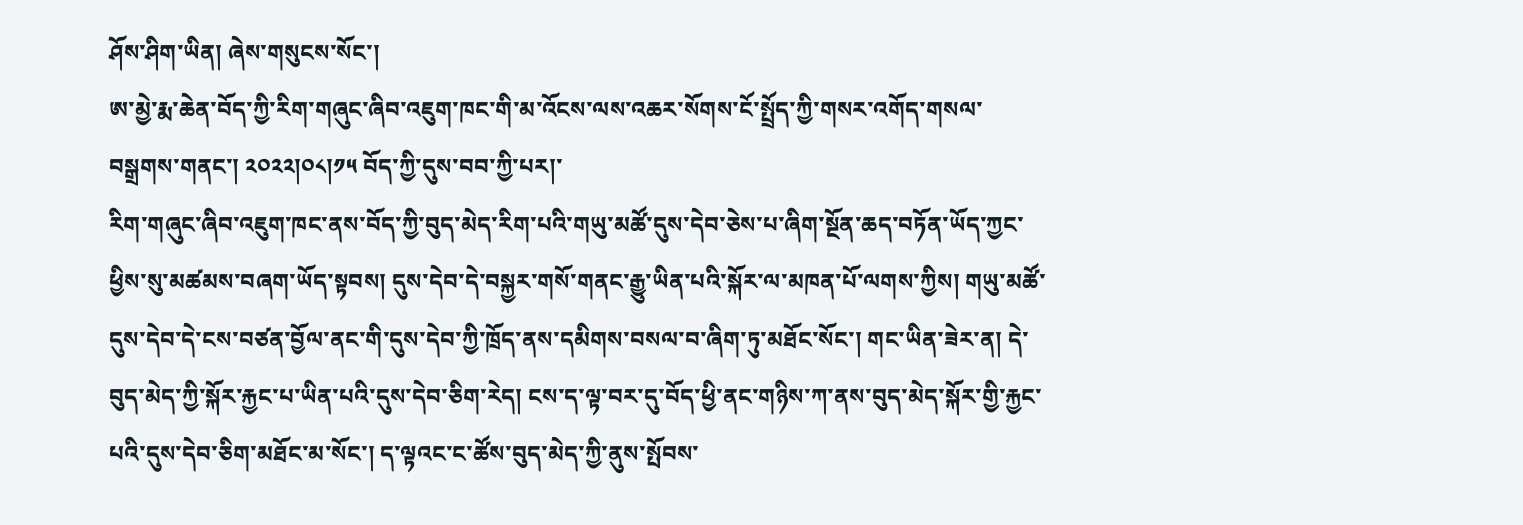ཤོས་ཤིག་ཡིན། ཞེས་གསུངས་སོང་།
ཨ་མྱེ་རྨ་ཆེན་བོད་ཀྱི་རིག་གཞུང་ཞིབ་འཇུག་ཁང་གི་མ་འོངས་ལས་འཆར་སོགས་ངོ་སྤྲོད་ཀྱི་གསར་འགོད་གསལ་བསྒྲགས་གནང་། ༢༠༢༢།༠༨།༡༥ བོད་ཀྱི་དུས་བབ་ཀྱི་པར།་
རིག་གཞུང་ཞིབ་འཇུག་ཁང་ནས་བོད་ཀྱི་བུད་མེད་རིག་པའི་གཡུ་མཚོ་དུས་དེབ་ཅེས་པ་ཞིག་སྔོན་ཆད་བཏོན་ཡོད་ཀྱང་ཕྱིས་སུ་མཚམས་བཞག་ཡོད་སྟབས། དུས་དེབ་དེ་བསྐྱར་གསོ་གནང་རྒྱུ་ཡིན་པའི་སྐོར་ལ་མཁན་པོ་ལགས་ཀྱིས། གཡུ་མཚོ་དུས་དེབ་དེ་ངས་བཙན་བྱོལ་ནང་གི་དུས་དེབ་ཀྱི་ཁྲོད་ནས་དམིགས་བསལ་བ་ཞིག་ཏུ་མཐོང་སོང་། གང་ཡིན་ཟེར་ན། དེ་བུད་མེད་ཀྱི་སྐོར་རྐྱང་པ་ཡིན་པའི་དུས་དེབ་ཅིག་རེད། ངས་ད་ལྟ་བར་དུ་བོད་ཕྱི་ནང་གཉིས་ཀ་ནས་བུད་མེད་སྐོར་གྱི་རྐྱང་པའི་དུས་དེབ་ཅིག་མཐོང་མ་སོང་། ད་ལྟའང་ང་ཚོས་བུད་མེད་ཀྱི་ནུས་སྤོབས་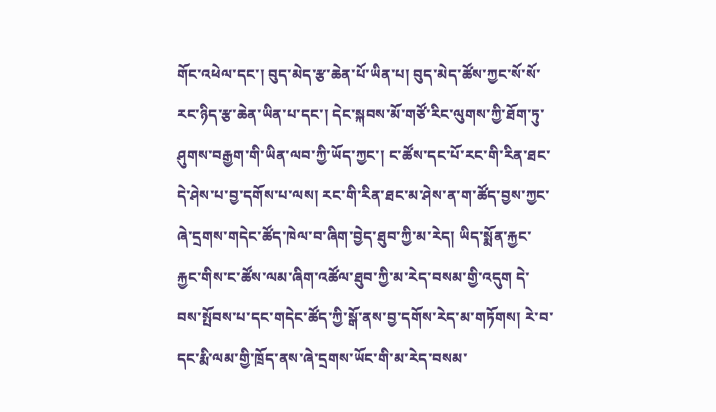གོང་འཕེལ་དང་། བུད་མེད་རྩ་ཆེན་པོ་ཡིན་པ། བུད་མེད་ཚོས་ཀྱང་སོ་སོ་རང་ཉིད་རྩ་ཆེན་ཡིན་པ་དང་། དེང་སྐབས་མོ་གཙོ་རིང་ལུགས་ཀྱི་ཐོག་ཏུ་ཤུགས་བརྒྱག་གི་ཡིན་ལབ་ཀྱི་ཡོད་ཀྱང་། ང་ཚོས་དང་པོ་རང་གི་རིན་ཐང་དེ་ཤེས་པ་བྱ་དགོས་པ་ལས། རང་གི་རིན་ཐང་མ་ཤེས་ན་ག་ཚོད་བྱས་ཀྱང་ཞེ་དྲགས་གདེང་ཚོད་ཁེལ་བ་ཞིག་བྱེད་ཐུབ་ཀྱི་མ་རེད། ཡིད་སྨོན་རྐྱང་རྐྱང་གིས་ང་ཚོས་ལམ་ཞིག་འཚོལ་ཐུབ་ཀྱི་མ་རེད་བསམ་གྱི་འདུག དེ་བས་སྤོབས་པ་དང་གདེང་ཚོད་ཀྱི་སྒོ་ནས་བྱ་དགོས་རེད་མ་གཏོགས། རེ་བ་དང་རྨི་ལམ་གྱི་ཁྲོད་ནས་ཞེ་དྲགས་ཡོང་གི་མ་རེད་བསམ་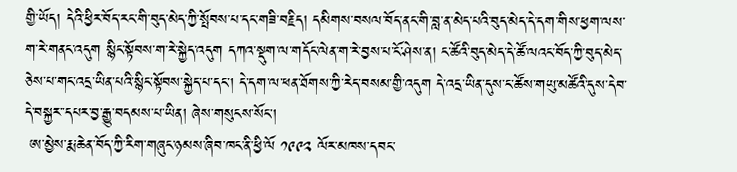གྱི་ཡོད། དེའི་ཕྱིར་བོད་རང་གི་བུད་མེད་ཀྱི་སྤོབས་པ་དང་གཟི་བརྗིད། དམིགས་བསལ་བོད་ནང་གི་བླ་ན་མེད་པའི་བུད་མེད་དེ་དག་གིས་ཕྱག་ལས་ག་རེ་གནང་འདུག སྙིང་སྟོབས་ག་རེ་སྐྱེད་འདུག དཀའ་སྡུག་ལ་གདོང་ལེན་ག་རེ་བྱས་པ་ངོ་ཤེས་ན། ང་ཚོའི་བུད་མེད་དེ་ཚོ་ལའང་བོད་ཀྱི་བུད་མེད་ཅེས་པ་གང་འདྲ་ཡིན་པའི་སྙིང་སྟོབས་སྐྱེད་པ་དང་། དེ་དག་ལ་ཕན་ཐོགས་ཀྱི་རེད་བསམ་གྱི་འདུག དེ་འདྲ་ཡིན་དུས་ང་ཚོས་གཡུ་མཚོའི་དུས་དེབ་དེ་བསྐྱར་་དཔར་བྱ་རྒྱུ་བདམས་པ་ཡིན། ཞེས་གསུངས་སོང་།
 ཨ་མྱེས་རྨ་ཆེན་བོད་ཀྱི་རིག་གཞུང་ཉམས་ཞིབ་ཁང་ནི་ཕྱི་ལོ ༡༩༩༢ ལོར་མཁས་དབང་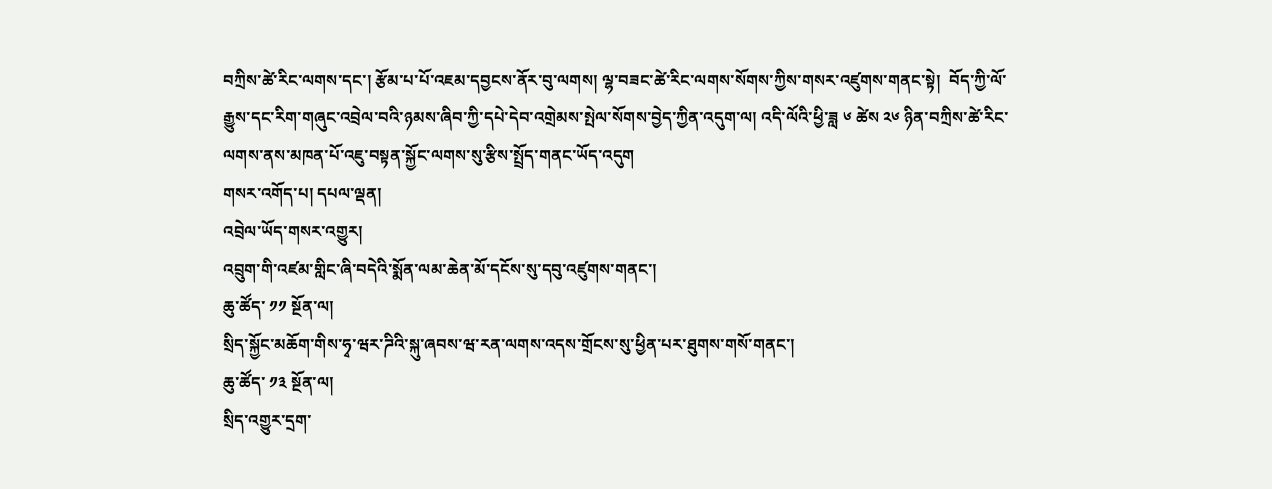བཀྲིས་ཚེ་རིང་ལགས་དང་། རྩོམ་པ་པོ་འཇམ་དབྱངས་ནོར་བུ་ལགས། ལྷ་བཟང་ཚེ་རིང་ལགས་སོགས་ཀྱིས་གསར་འཛུགས་གནང་སྟེ།  བོད་ཀྱི་ལོ་རྒྱུས་དང་རིག་གཞུང་འབྲེལ་བའི་ཉམས་ཞིབ་ཀྱི་དཔེ་དེབ་འགྲེམས་སྤེལ་སོགས་བྱེད་ཀྱིན་འདུག་ལ། འདི་ལོའི་ཕྱི་ཟླ ༦ ཚེས ༢༦ ཉིན་བཀྲིས་ཚེ་རིང་ལགས་ནས་མཁན་པོ་འཇུ་བསྟན་སྐྱོང་ལགས་སུ་རྩིས་སྤྲོད་གནང་ཡོད་འདུག
གསར་འགོད་པ། དཔལ་ལྡན།
འབྲེལ་ཡོད་གསར་འགྱུར།
འབྲུག་གི་འཛམ་གླིང་ཞི་བདེའི་སྨོན་ལམ་ཆེན་མོ་དངོས་སུ་དབུ་འཛུགས་གནང་།
ཆུ་ཚོད་ ༡༡ སྔོན་ལ།
སྲིད་སྐྱོང་མཆོག་གིས་ཧྭ་ཝར་ཌིའི་སྐུ་ཞབས་ཝ་རན་ལགས་འདས་གྲོངས་སུ་ཕྱིན་པར་ཐུགས་གསོ་གནང་།
ཆུ་ཚོད་ ༡༣ སྔོན་ལ།
སྲིད་འགྱུར་དྲག་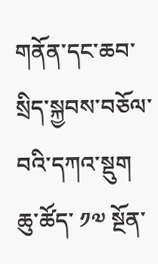གནོན་དང་ཆབ་སྲིད་སྐྱབས་བཅོལ་བའི་དཀའ་སྡུག
ཆུ་ཚོད་ ༡༧ སྔོན་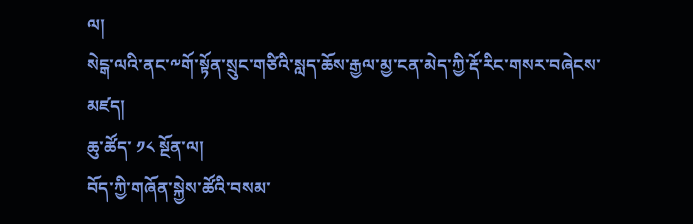ལ།
སེངྒ་ལའི་ནང་༸གོ་སྟོན་སྲུང་གཙིའི་སླད་ཆོས་རྒྱལ་མྱ་ངན་མེད་ཀྱི་རྡོ་རིང་གསར་བཞེངས་མཛད།
ཆུ་ཚོད་ ༡༨ སྔོན་ལ།
བོད་ཀྱི་གཞོན་སྐྱེས་ཚོའི་བསམ་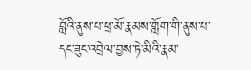བློའི་ནུས་པ་ཕྲ་མོ་རྣམས་གློག་གི་ནུས་པ་དང་ཟུང་འབྲེལ་བྱས་ཏེ་མིའི་རྣམ་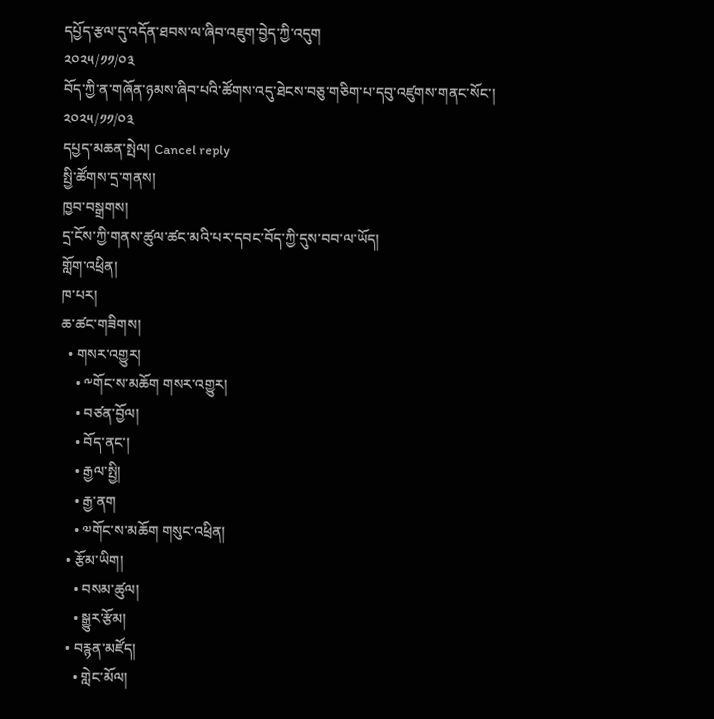དཔྱོད་རྩལ་དུ་འདོན་ཐབས་ལ་ཞིབ་འཇུག་བྱེད་ཀྱི་འདུག
༢༠༢༥/༡༡/༠༣
བོད་ཀྱི་ན་གཞོན་ཉམས་ཞིབ་པའི་ཚོགས་འདུ་ཐེངས་བཅུ་གཅིག་པ་དབུ་འཛུགས་གནང་སོང་།
༢༠༢༥/༡༡/༠༣
དཔྱད་མཆན་སྤེལ། Cancel reply
སྤྱི་ཚོགས་དྲ་གནས།
ཁྱབ་བསྒྲགས།
དྲ་ངོས་ཀྱི་གནས་ཚུལ་ཚང་མའི་པར་དབང་བོད་ཀྱི་དུས་བབ་ལ་ཡོད།
གློག་འཕྲིན།
ཁ་པར།
ཆ་ཚང་གཟིགས།
  • གསར་འགྱུར།
    • ༸གོང་ས་མཆོག གསར་འགྱུར།
    • བཙན་བྱོལ།
    • བོད་ནང་།
    • རྒྱལ་སྤྱི།
    • རྒྱ་ནག
    • ༧གོང་ས་མཆོག གསུང་འཕྲིན།
  • རྩོམ་ཡིག།
    • བསམ་ཚུལ།
    • སྒྱུར་རྩོམ།
  • བརྙན་མཛོད།
    • གླེང་མོལ།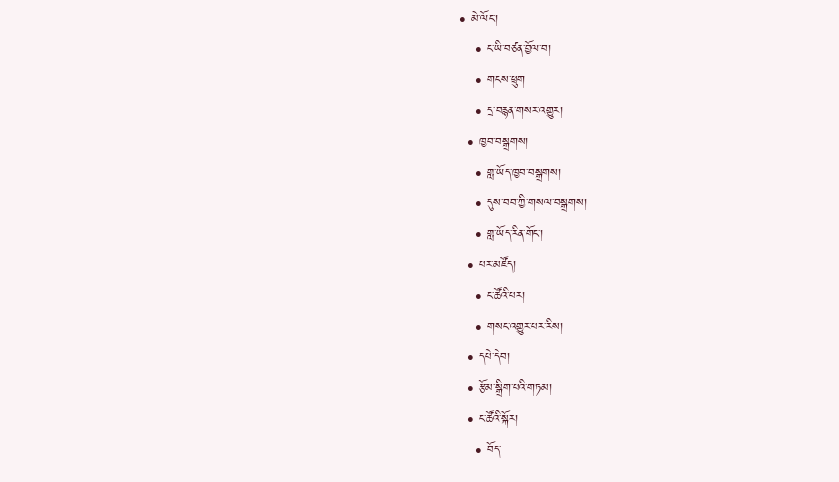• མེ་ལོང་།
    • ང་ཡི་བཙན་བྱོལ་བ།
    • གངས་ཕྲུག
    • དྲ་བརྙན་གསར་འགྱུར།
  • ཁྱབ་བསྒྲགས།
    • གླ་ཡོད་ཁྱབ་བསྒྲགས།
    • དུས་བབ་ཀྱི་གསལ་བསྒྲགས།
    • གླ་ཡོད་རིན་གོང་།
  • པར་མཛོད།
    • ང་ཚོའི་པར།
    • གསང་འགྱུར་པར་རིས།
  • དཔེ་དེབ།
  • རྩོམ་སྒྲིག་པའི་གཏམ།
  • ང་ཚོའི་སྐོར།
    • བོད་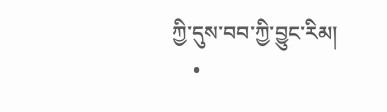ཀྱི་དུས་བབ་ཀྱི་བྱུང་རིམ།
    •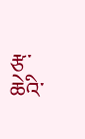རྩ་ཆེའི་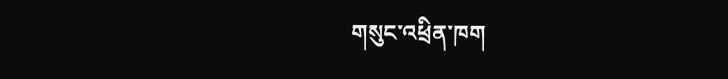གསུང་འཕྲིན་ཁག